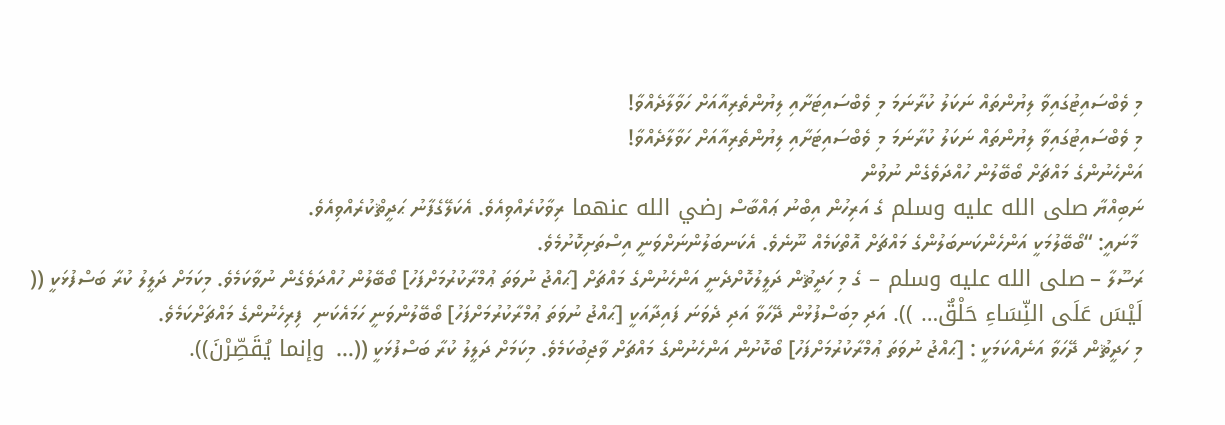މި ވެބްސައިޓުގައިވާ ލިޔުންތައް ނަކަލު ކުރާނަމަ މި ވެބްސައިޓަށާއި ލިޔުންތެރިއާއަށް ހަވާލާދެއްވާ!
މި ވެބްސައިޓުގައިވާ ލިޔުންތައް ނަކަލު ކުރާނަމަ މި ވެބްސައިޓަށާއި ލިޔުންތެރިއާއަށް ހަވާލާދެއްވާ!
އަންހެނުންގެ މައްޗަށް ބޯބޭލުން ހުއްދަވެގެން ނުވުން
ނަބިއްޔާ صلى الله عليه وسلم ގެ އަރިހުން އިބްނު ޢައްބާސް رضي الله عنهما ރިވާކުރެއްވިއެވެ. އެކަލޭގެފާނު ޙަދީޘްކުރެއްވިއެވެ.
 މާނައީ: “ބޯބޭލުމަކީ އަންހެންކަނބަލުންގެ މައްޗަށް އޮތްކަމެއް ނޫނެވެ. އެކަނބަލުންނަށްވަނީ އިސްތަށިކޮށުމެވެ.
ރަސޫލާ – صلى الله عليه وسلم – ގެ މި ހަދީޘުން ދަލީލުކޮށްދެނީ އަންހެނުންގެ މައްޗަށް [ޙައްޖު ނުވަތަ ޢުމްރާކުރުމަށްފަހު] ބޯބޭލުން ހުއްދަވެގެން ނުވާކަމެވެ. މިކަމަށް ދަލީލު ކުރާ ބަސްފުޅަކީ (( لَيْسَ عَلَى النِّسَاءِ حَلْقٌ… )). އަދި މިބަސްފުޅުން ދޭހަވާ އަދި ދެވަނަ ފައިދާއަކީ [ޙައްޖު ނުވަތަ ޢުމްރާކުރުމަށްފަހު] ބޯބޭލުންވަނީ ހަމައެކަނި  ފިރިހެނުންގެ މައްޗަށްކަމެވެ.
މި ހަދީޘުން ދޭހަވާ އަނެއްކަމަކީ : [ޙައްޖު ނުވަތަ ޢުމްރާކުރުމަށްފަހު] ބޯކޮށުން އަންހެނުންގެ މައްޗަށް ވާޖިބުކަމެވެ. މިކަމަށް ދަލީލު ކުރާ ބަސްފުޅަކީ ((…  وإنما يُقَصِّرْنَ)).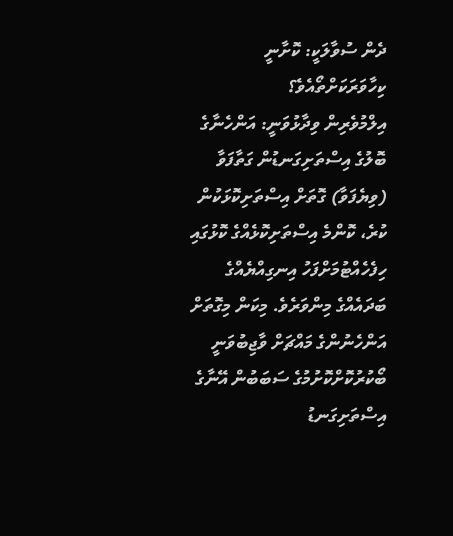ދެން ސުވާލަކީ: ކޮށާނީ ކިހާވަރަކަށްތޯއެވެ؟
އިލްމުވެރިން ވިދާޅުވަނީ: އަންހެނާގެ ބޮލުގެ އިސްތަށިގަނޑުން ގަތާފަވާ (ވިޔެފަވާ) ގޮތަށް އިސްތަށިކޮޅަކުން ކުރެ، ކޮންމެ އިސްތަށިކޮޅެއްގެ ކޮޅުގައި ހިފެހެއްޓުމަށްފަހު އިނގިއްޔެއްގެ ބަދައެއްގެ މިންވަރެވެ. މިކަން މިގޮތަށް އަންހެނުންގެ މައްޗަށް ވާޖިބުވަނީ ބޯކުރުކޮށްކޮށުމުގެ ސަބަބުން އޭނާގެ އިސްތަށިގަނޑު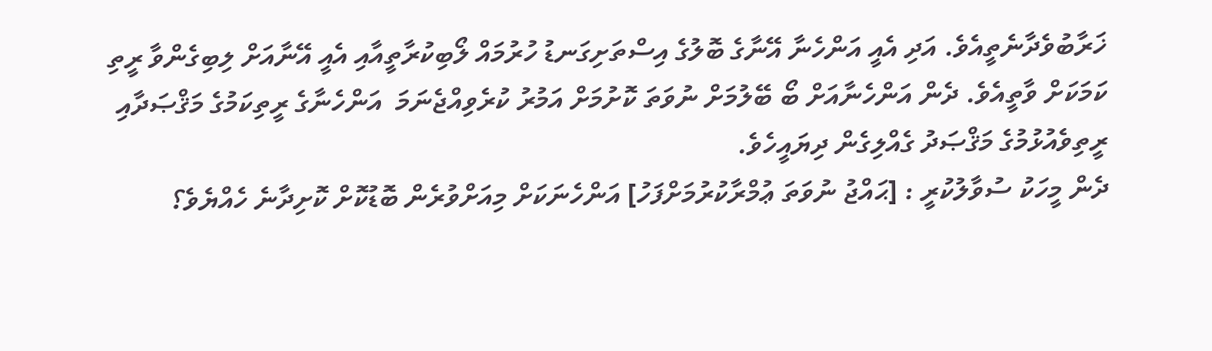ޚަރާބުވެދާނެތީއެވެ. އަދި އެއީ އަންހެނާ އޭނާގެ ބޮލުގެ އިސްތަށިގަނޑު ހުރުމައް ލޯބިކުރާތީއާއި އެއީ އޭނާއަށް ލިބިގެންވާ ރީތި ކަމަކަށް ވާތީއެވެ. ދެން އަންހެނާއަށް ބޯ ބޭލުމަށް ނުވަތަ ކޮށުމަށް އަމުރު ކުރެވިއްޖެނަމަ  އަންހެނާގެ ރީތިކަމުގެ މަޤްޞަދާއި ރީތިވެއުޅުމުގެ މަޤްޞަދު ގެއްލިގެން ދިޔައީހެވެ.
ދެން މީހަކު ސުވާލުކުރީ : [ޙައްޖު ނުވަތަ ޢުމްރާކުރުމަށްފަހު] އަންހެނަކަށް މިއަށްވުރެން ބޮޑުކޮށް ކޮށިދާނެ ހެއްޔެވެ؟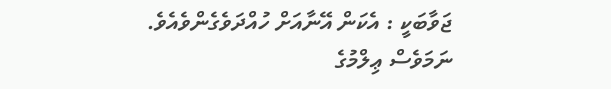ޖަވާބަކީ : އެކަން އޭނާއަށް ހުއްދަވެގެންވެއެވެ. ނަމަވެސް ޢިލްމުގެ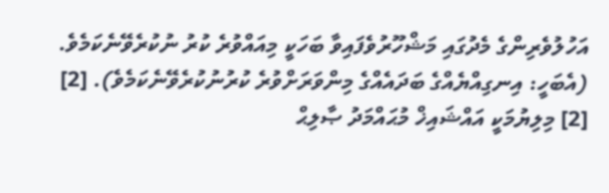އަހުލުވެރިންގެ މެދުގައި މަޝްހޫރުވެފައިވާ ބަހަކީ މިއައްވުރެ ކުރު ނުކުރެވޭނެކަމެވެ. (އެބަހީ: އިނގިއްޔެއްގެ ބަދައެއްގެ މިންވަރަށްވުރެ ކުރުނުކުރެވޭނެކަމެވެ). [2]
[2] މިލިޔުމަކީ އައްޝައިޚް މުޙައްމަދު ޞާލިޙް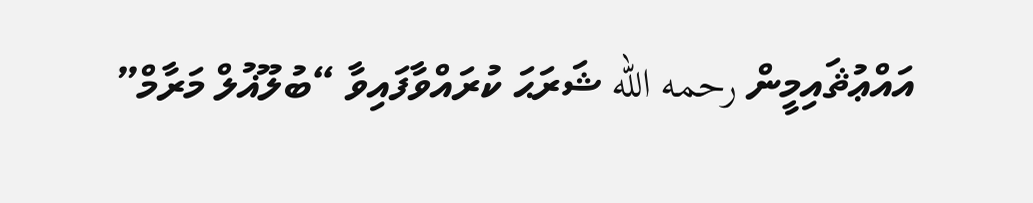އައްޢުޘައިމީން رحمه الله ޝަރަޙަ ކުރައްވާފައިވާ “ބުލޫޣުލް މަރާމް”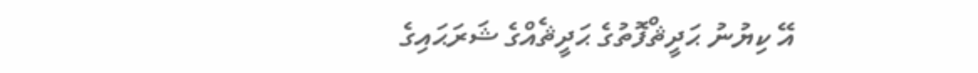އޭ ކިޔުނު ޙަދީޘްފޮތުގެ ޙަދީޘެއްގެ ޝަރަޙައިގެ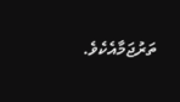ތަރުޖަމާއެކެވެ.